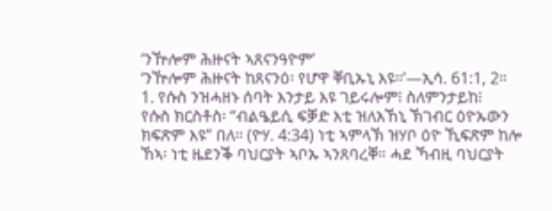‘ንዅሎም ሕዙናት ኣጸናንዓዮም’
‘ንዅሎም ሕዙናት ከጸናንዕ፡ የሆዋ ቐቢኡኒ እዩ።’—ኢሳ. 61:1, 2።
1. የሱስ ንዝሓዘኑ ሰባት እንታይ እዩ ገይሩሎም፧ ስለምንታይከ፧
የሱስ ክርስቶስ፡ “ብልዔይሲ ፍቓድ እቲ ዝለአኸኒ ኽገብር ዕዮኡውን ክፍጽም እዩ” በለ። (ዮሃ. 4:34) ነቲ ኣምላኽ ዝሃቦ ዕዮ ኺፍጽም ከሎ ኸኣ፡ ነቲ ዜደንቕ ባህርያት ኣቦኡ ኣንጸባረቐ። ሓደ ኻብዚ ባህርያት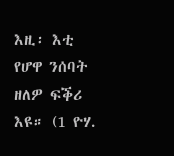እዚ፡ እቲ የሆዋ ንሰባት ዘለዎ ፍቕሪ እዩ። (1 ዮሃ.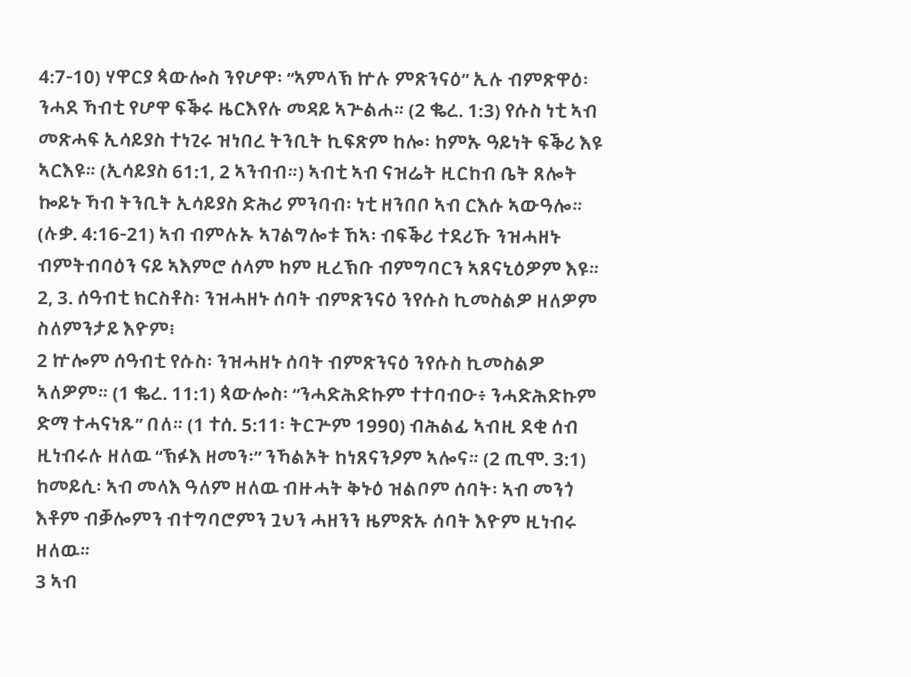4:7-10) ሃዋርያ ጳውሎስ ንየሆዋ፡ “ኣምላኽ ኵሉ ምጽንናዕ” ኢሉ ብምጽዋዕ፡ ንሓደ ኻብቲ የሆዋ ፍቕሩ ዜርእየሉ መዳይ ኣጕልሐ። (2 ቈረ. 1:3) የሱስ ነቲ ኣብ መጽሓፍ ኢሳይያስ ተነጊሩ ዝነበረ ትንቢት ኪፍጽም ከሎ፡ ከምኡ ዓይነት ፍቕሪ እዩ ኣርእዩ። (ኢሳይያስ 61:1, 2 ኣንብብ።) ኣብቲ ኣብ ናዝሬት ዚርከብ ቤት ጸሎት ኰይኑ ኻብ ትንቢት ኢሳይያስ ድሕሪ ምንባብ፡ ነቲ ዘንበቦ ኣብ ርእሱ ኣውዓሎ። (ሉቃ. 4:16-21) ኣብ ብምሉኡ ኣገልግሎቱ ኸኣ፡ ብፍቕሪ ተደሪኹ ንዝሓዘኑ ብምትብባዕን ናይ ኣእምሮ ሰላም ከም ዚረኽቡ ብምግባርን ኣጸናኒዕዎም እዩ።
2, 3. ሰዓብቲ ክርስቶስ፡ ንዝሓዘኑ ሰባት ብምጽንናዕ ንየሱስ ኪመስልዎ ዘለዎም ስለምንታይ እዮም፧
2 ኵሎም ሰዓብቲ የሱስ፡ ንዝሓዘኑ ሰባት ብምጽንናዕ ንየሱስ ኪመስልዎ ኣለዎም። (1 ቈረ. 11:1) ጳውሎስ፡ “ንሓድሕድኩም ተተባብዑ፥ ንሓድሕድኩም ድማ ተሓናነጹ” በለ። (1 ተሰ. 5:11፡ ትርጕም 1990) ብሕልፊ ኣብዚ ደቂ ሰብ ዚነብሩሉ ዘለዉ “ኽፉእ ዘመን፡” ንኻልኦት ከነጸናንዖም ኣሎና። (2 ጢሞ. 3:1) ከመይሲ፡ ኣብ መላእ ዓለም ዘለዉ ብዙሓት ቅኑዕ ዝልቦም ሰባት፡ ኣብ መንጎ እቶም ብቓሎምን ብተግባሮምን ጓህን ሓዘንን ዜምጽኡ ሰባት እዮም ዚነብሩ ዘለዉ።
3 ኣብ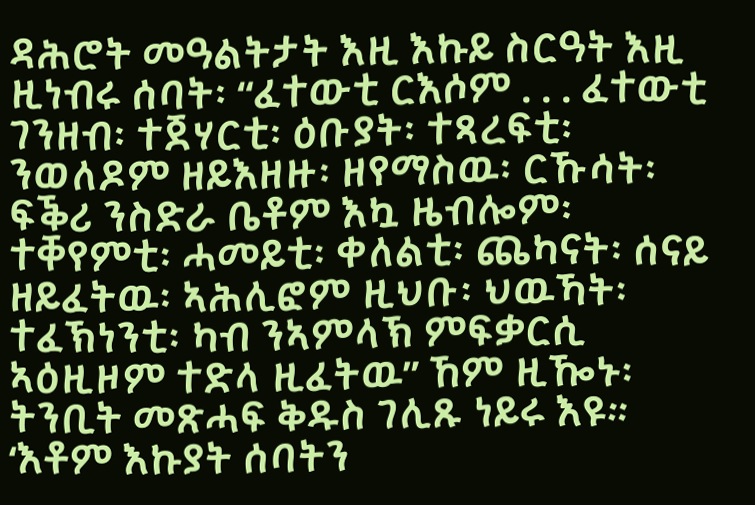ዳሕሮት መዓልትታት እዚ እኩይ ስርዓት እዚ ዚነብሩ ሰባት፡ “ፈተውቲ ርእሶም . . . ፈተውቲ ገንዘብ፡ ተጀሃርቲ፡ ዕቡያት፡ ተጻረፍቲ፡ ንወለዶም ዘይእዘዙ፡ ዘየማስዉ፡ ርኹሳት፡ ፍቕሪ ንስድራ ቤቶም እኳ ዜብሎም፡ ተቐየምቲ፡ ሓመይቲ፡ ቀለልቲ፡ ጨካናት፡ ሰናይ ዘይፈትዉ፡ ኣሕሊፎም ዚህቡ፡ ህዉኻት፡ ተፈኽነንቲ፡ ካብ ንኣምላኽ ምፍቃርሲ ኣዕዚዞም ተድላ ዚፈትዉ” ኸም ዚዀኑ፡ ትንቢት መጽሓፍ ቅዱስ ገሊጹ ነይሩ እዩ። ‘እቶም እኩያት ሰባትን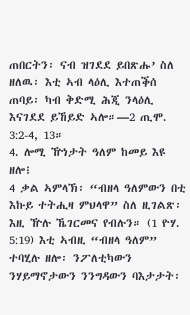ጠበርትን፡ ናብ ዝገደደ ይበጽሑ’ ስለ ዘለዉ፡ እቲ ኣብ ላዕሊ እተጠቕሰ ጠባይ፡ ካብ ቅድሚ ሕጂ ንላዕሊ እናገደደ ይኸይድ ኣሎ።—2 ጢሞ. 3:2-4, 13።
4. ሎሚ ዅነታት ዓለም ከመይ እዩ ዘሎ፧
4 ቃል ኣምላኽ፡ “ብዘላ ዓለምውን በቲ እኩይ ተትሒዛ ምህላዋ” ስለ ዚገልጽ፡ እዚ ዅሉ ኼገርመና የብሉን። (1 ዮሃ. 5:19) እቲ ኣብዚ “ብዘላ ዓለም” ተባሂሉ ዘሎ፡ ንፖለቲካውን ንሃይማኖታውን ንንግዳውን ባእታታት፡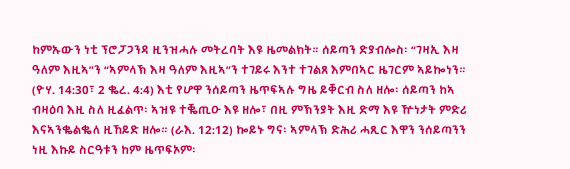ከምኡውን ነቲ ፕሮፓጋንዳ ዚንዝሓሉ መትረባት እዩ ዜመልክት። ሰይጣን ድያብሎስ፡ “ገዛኢ እዛ ዓለም እዚኣ”ን “ኣምላኽ እዛ ዓለም እዚኣ”ን ተገይሩ እንተ ተገልጸ እምበኣር ዜገርም ኣይኰነን። (ዮሃ. 14:30፣ 2 ቈረ. 4:4) እቲ የሆዋ ንሰይጣን ዜጥፍኣሉ ግዜ ይቐርብ ስለ ዘሎ፡ ሰይጣን ከኣ ብዛዕባ እዚ ስለ ዚፈልጥ፡ ኣዝዩ ተቘጢዑ እዩ ዘሎ፣ በዚ ምኽንያት እዚ ድማ እዩ ዅነታት ምድሪ እናኣንቈልቈለ ዚኸይድ ዘሎ። (ራእ. 12:12) ኰይኑ ግና፡ ኣምላኽ ድሕሪ ሓጺር እዋን ንሰይጣንን ነዚ እኩይ ስርዓቱን ከም ዜጥፍኦም፡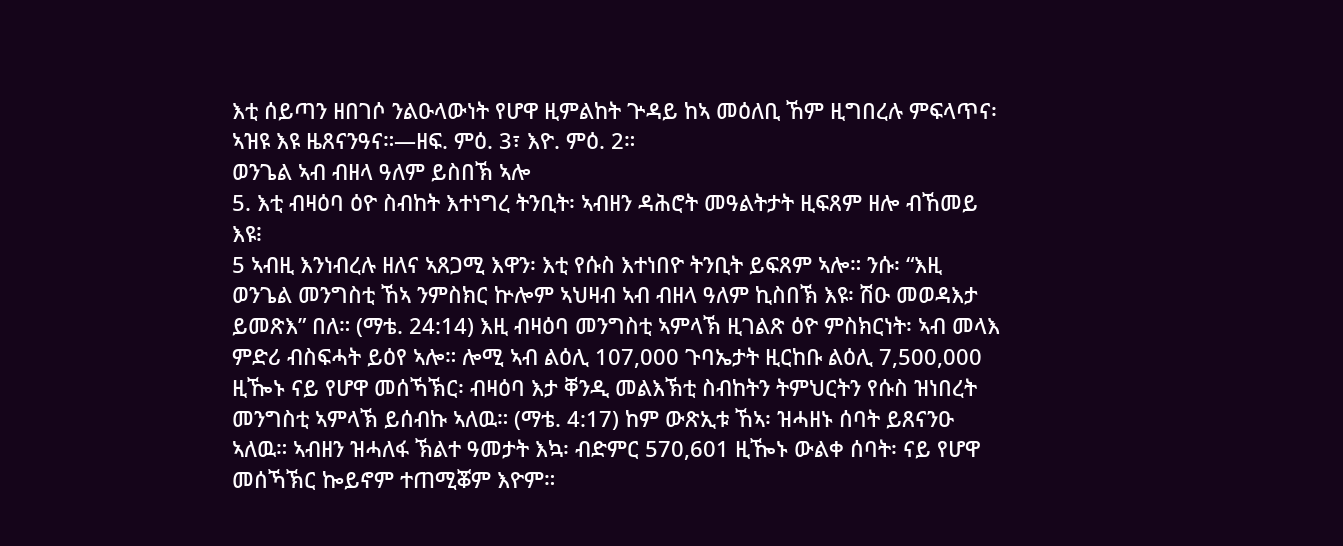እቲ ሰይጣን ዘበገሶ ንልዑላውነት የሆዋ ዚምልከት ጕዳይ ከኣ መዕለቢ ኸም ዚግበረሉ ምፍላጥና፡ ኣዝዩ እዩ ዜጸናንዓና።—ዘፍ. ምዕ. 3፣ እዮ. ምዕ. 2።
ወንጌል ኣብ ብዘላ ዓለም ይስበኽ ኣሎ
5. እቲ ብዛዕባ ዕዮ ስብከት እተነግረ ትንቢት፡ ኣብዘን ዳሕሮት መዓልትታት ዚፍጸም ዘሎ ብኸመይ እዩ፧
5 ኣብዚ እንነብረሉ ዘለና ኣጸጋሚ እዋን፡ እቲ የሱስ እተነበዮ ትንቢት ይፍጸም ኣሎ። ንሱ፡ “እዚ ወንጌል መንግስቲ ኸኣ ንምስክር ኵሎም ኣህዛብ ኣብ ብዘላ ዓለም ኪስበኽ እዩ፡ ሽዑ መወዳእታ ይመጽእ” በለ። (ማቴ. 24:14) እዚ ብዛዕባ መንግስቲ ኣምላኽ ዚገልጽ ዕዮ ምስክርነት፡ ኣብ መላእ ምድሪ ብስፍሓት ይዕየ ኣሎ። ሎሚ ኣብ ልዕሊ 107,000 ጉባኤታት ዚርከቡ ልዕሊ 7,500,000 ዚዀኑ ናይ የሆዋ መሰኻኽር፡ ብዛዕባ እታ ቐንዲ መልእኽቲ ስብከትን ትምህርትን የሱስ ዝነበረት መንግስቲ ኣምላኽ ይሰብኩ ኣለዉ። (ማቴ. 4:17) ከም ውጽኢቱ ኸኣ፡ ዝሓዘኑ ሰባት ይጸናንዑ ኣለዉ። ኣብዘን ዝሓለፋ ኽልተ ዓመታት እኳ፡ ብድምር 570,601 ዚዀኑ ውልቀ ሰባት፡ ናይ የሆዋ መሰኻኽር ኰይኖም ተጠሚቖም እዮም።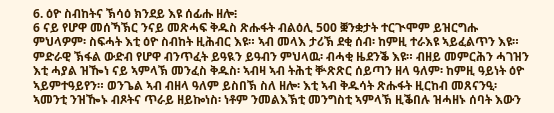6. ዕዮ ስብከትና ኽሳዕ ክንደይ እዩ ሰፊሑ ዘሎ፧
6 ናይ የሆዋ መሰኻኽር ንናይ መጽሓፍ ቅዱስ ጽሑፋት ብልዕሊ 500 ቛንቋታት ተርጒሞም ይዝርግሑ ምህላዎም፡ ስፍሓት እቲ ዕዮ ስብከት ዚሕብር እዩ። ኣብ መላእ ታሪኽ ደቂ ሰብ፡ ከምዚ ተራእዩ ኣይፈልጥን እዩ። ምድራዊ ኽፋል ውድብ የሆዋ ብንጥፈት ይዓዪን ይዓብን ምህላዉ፡ ብሓቂ ዜደንቕ እዩ። ብዘይ መምርሕን ሓገዝን እቲ ሓያል ዝዀነ ናይ ኣምላኽ መንፈስ ቅዱስ፡ ኣብዛ ኣብ ትሕቲ ቝጽጽር ሰይጣን ዘላ ዓለም፡ ከምዚ ዓይነት ዕዮ ኣይምተዓይየን። ወንጌል ኣብ ብዘላ ዓለም ይስበኽ ስለ ዘሎ፡ እቲ ኣብ ቅዱሳት ጽሑፋት ዚርከብ መጸናንዒ፡ ኣመንቲ ንዝዀኑ ብጾትና ጥራይ ዘይኰነስ፡ ነቶም ንመልእኽቲ መንግስቲ ኣምላኽ ዚቕበሉ ዝሓዘኑ ሰባት እውን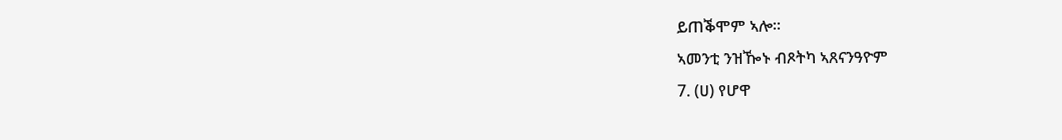ይጠቕሞም ኣሎ።
ኣመንቲ ንዝዀኑ ብጾትካ ኣጸናንዓዮም
7. (ሀ) የሆዋ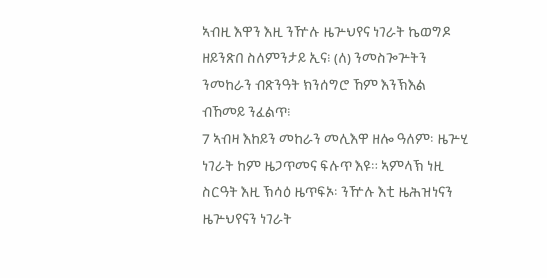ኣብዚ እዋን እዚ ንዅሉ ዜጕህየና ነገራት ኬወግዶ ዘይንጽበ ስለምንታይ ኢና፧ (ለ) ንመስጐጕትን ንመከራን ብጽንዓት ክንሰግሮ ኸም እንኽእል ብኸመይ ንፈልጥ፧
7 ኣብዛ እከይን መከራን መሊእዋ ዘሎ ዓለም፡ ዜጕሂ ነገራት ከም ዜጋጥመና ፍሉጥ እዩ። ኣምላኽ ነዚ ስርዓት እዚ ኽሳዕ ዜጥፍኦ፡ ንዅሉ እቲ ዜሕዝነናን ዜጕህየናን ነገራት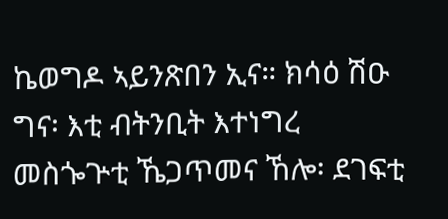ኬወግዶ ኣይንጽበን ኢና። ክሳዕ ሽዑ ግና፡ እቲ ብትንቢት እተነግረ መስጐጕቲ ኼጋጥመና ኸሎ፡ ደገፍቲ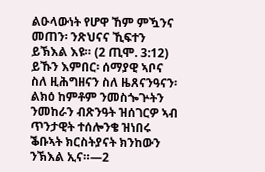ልዑላውነት የሆዋ ኸም ምዃንና መጠን፡ ንጽህናና ኺፍተን ይኽእል እዩ። (2 ጢሞ. 3:12) ይኹን እምበር፡ ሰማያዊ ኣቦና ስለ ዚሕግዘናን ስለ ዜጸናንዓናን፡ ልክዕ ከምቶም ንመስጐጕትን ንመከራን ብጽንዓት ዝሰገርዎ ኣብ ጥንታዊት ተሰሎንቄ ዝነበሩ ቕቡኣት ክርስትያናት ክንከውን ንኽእል ኢና።—2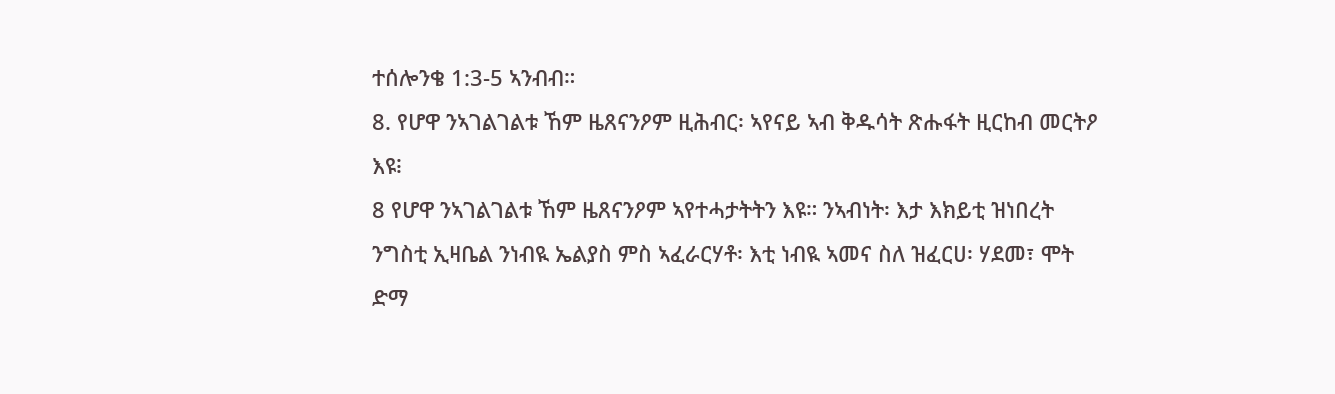ተሰሎንቄ 1:3-5 ኣንብብ።
8. የሆዋ ንኣገልገልቱ ኸም ዜጸናንዖም ዚሕብር፡ ኣየናይ ኣብ ቅዱሳት ጽሑፋት ዚርከብ መርትዖ እዩ፧
8 የሆዋ ንኣገልገልቱ ኸም ዜጸናንዖም ኣየተሓታትትን እዩ። ንኣብነት፡ እታ እክይቲ ዝነበረት ንግስቲ ኢዛቤል ንነብዪ ኤልያስ ምስ ኣፈራርሃቶ፡ እቲ ነብዪ ኣመና ስለ ዝፈርሀ፡ ሃደመ፣ ሞት ድማ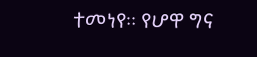ተመነየ። የሆዋ ግና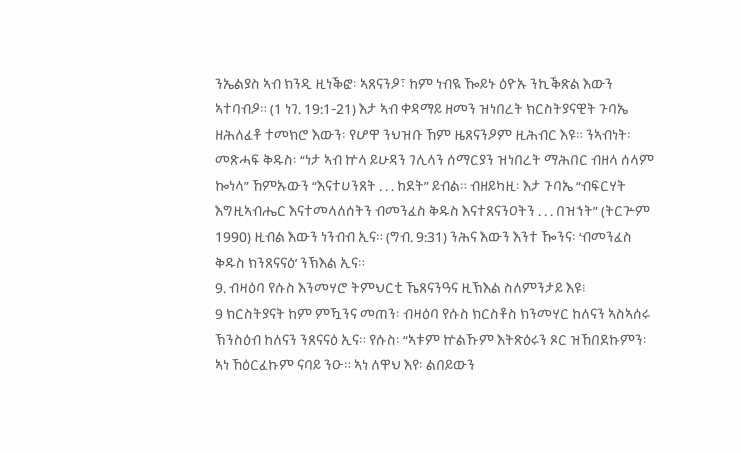ንኤልያስ ኣብ ክንዲ ዚነቕፎ፡ ኣጸናንዖ፣ ከም ነብዪ ዀይኑ ዕዮኡ ንኪቕጽል እውን ኣተባብዖ። (1 ነገ. 19:1-21) እታ ኣብ ቀዳማይ ዘመን ዝነበረት ክርስትያናዊት ጉባኤ ዘሕለፈቶ ተመክሮ እውን፡ የሆዋ ንህዝቡ ኸም ዜጸናንዖም ዚሕብር እዩ። ንኣብነት፡ መጽሓፍ ቅዱስ፡ “ነታ ኣብ ኵላ ይሁዳን ገሊላን ሰማርያን ዝነበረት ማሕበር ብዘላ ሰላም ኰነላ” ኸምኡውን “እናተሀንጸት . . . ከደት” ይብል። ብዘይካዚ፡ እታ ጉባኤ “ብፍርሃት እግዚኣብሔር እናተመላለሰትን ብመንፈስ ቅዱስ እናተጸናንዐትን . . . በዝኀት” (ትርጕም 1990) ዚብል እውን ነንብብ ኢና። (ግብ. 9:31) ንሕና እውን እንተ ዀንና፡ ‘ብመንፈስ ቅዱስ ክንጸናናዕ’ ንኽእል ኢና።
9. ብዛዕባ የሱስ እንመሃሮ ትምህርቲ ኼጸናንዓና ዚኽእል ስለምንታይ እዩ፧
9 ክርስትያናት ከም ምዃንና መጠን፡ ብዛዕባ የሱስ ክርስቶስ ክንመሃር ከለናን ኣስኣሰሩ ኽንስዕብ ከለናን ንጸናናዕ ኢና። የሱስ፡ “ኣቱም ኵልኹም እትጽዕሩን ጾር ዝኸበደኩምን፡ ኣነ ኸዕርፈኩም ናባይ ንዑ። ኣነ ለዋህ እየ፡ ልበይውን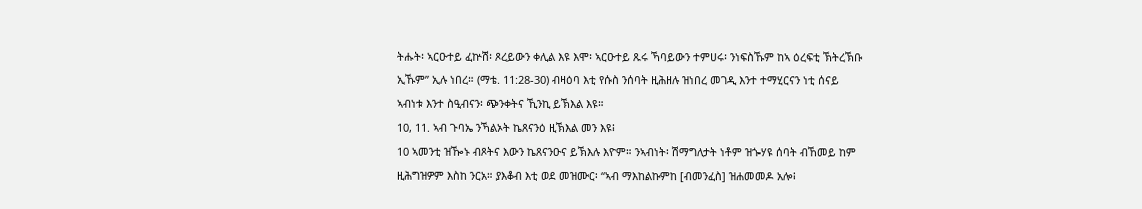ትሑት፡ ኣርዑተይ ፈኵሽ፡ ጾረይውን ቀሊል እዩ እሞ፡ ኣርዑተይ ጹሩ ኻባይውን ተምሀሩ፡ ንነፍስኹም ከኣ ዕረፍቲ ኽትረኽቡ ኢኹም” ኢሉ ነበረ። (ማቴ. 11:28-30) ብዛዕባ እቲ የሱስ ንሰባት ዚሕዘሉ ዝነበረ መገዲ እንተ ተማሂርናን ነቲ ሰናይ ኣብነቱ እንተ ስዒብናን፡ ጭንቀትና ኺንኪ ይኽእል እዩ።
10, 11. ኣብ ጉባኤ ንኻልኦት ኬጸናንዕ ዚኽእል መን እዩ፧
10 ኣመንቲ ዝዀኑ ብጾትና እውን ኬጸናንዑና ይኽእሉ እዮም። ንኣብነት፡ ሽማግለታት ነቶም ዝጐሃዩ ሰባት ብኸመይ ከም ዚሕግዝዎም እስከ ንርአ። ያእቆብ እቲ ወደ መዝሙር፡ “ኣብ ማእከልኩምከ [ብመንፈስ] ዝሐመመዶ አሎ፧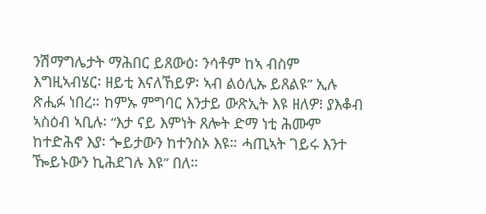ንሽማግሌታት ማሕበር ይጸውዕ፡ ንሳቶም ከኣ ብስም እግዚኣብሄር፡ ዘይቲ እናለኸይዎ፡ ኣብ ልዕሊኡ ይጸልዩ” ኢሉ ጽሒፉ ነበረ። ከምኡ ምግባር እንታይ ውጽኢት እዩ ዘለዎ፧ ያእቆብ ኣስዕብ ኣቢሉ፡ “እታ ናይ እምነት ጸሎት ድማ ነቲ ሕሙም ከተድሕኖ እያ፡ ጐይታውን ከተንስኦ እዩ። ሓጢኣት ገይሩ እንተ ዀይኑውን ኪሕደገሉ እዩ” በለ።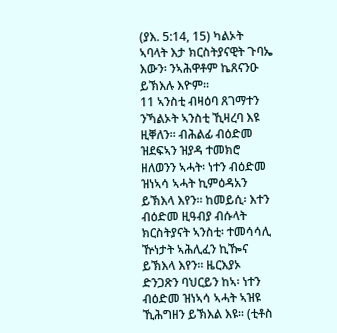(ያእ. 5:14, 15) ካልኦት ኣባላት እታ ክርስትያናዊት ጉባኤ እውን፡ ንኣሕዋቶም ኬጸናንዑ ይኽእሉ እዮም።
11 ኣንስቲ ብዛዕባ ጸገማተን ንኻልኦት ኣንስቲ ኺዛረባ እዩ ዚቐለን። ብሕልፊ ብዕድመ ዝደፍኣን ዝያዳ ተመክሮ ዘለወንን ኣሓት፡ ነተን ብዕድመ ዝነኣሳ ኣሓት ኪምዕዳአን ይኽእላ እየን። ከመይሲ፡ እተን ብዕድመ ዚዓብያ ብሱላት ክርስትያናት ኣንስቲ፡ ተመሳሳሊ ዅነታት ኣሕሊፈን ኪዀና ይኽእላ እየን። ዜርእያኦ ድንጋጽን ባህርይን ከኣ፡ ነተን ብዕድመ ዝነኣሳ ኣሓት ኣዝዩ ኺሕግዘን ይኽእል እዩ። (ቲቶስ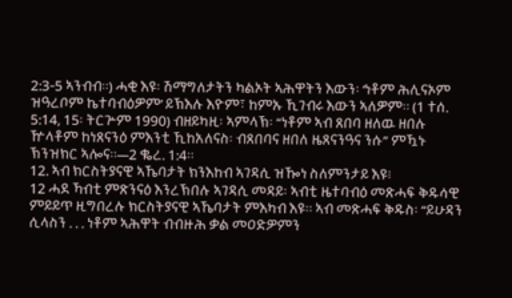2:3-5 ኣንብብ።) ሓቂ እዩ፡ ሽማግለታትን ካልኦት ኣሕዋትን እውን፡ ‘ነቶም ሕሊናኦም ዝዓረቦም ኬተባብዕዎም’ ይኽእሉ እዮም፣ ከምኡ ኺገብሩ እውን ኣለዎም። (1 ተሰ. 5:14, 15፡ ትርጕም 1990) ብዘይካዚ፡ ኣምላኽ፡ “ነቶም ኣብ ጸበባ ዘለዉ ዘበሉ ዅላቶም ከነጸናንዕ ምእንቲ ኺከአለናስ፡ ብጸበባና ዘበለ ዜጸናንዓና ንሱ” ምዃኑ ኽንዝክር ኣሎና።—2 ቈረ. 1:4።
12. ኣብ ክርስትያናዊ ኣኼባታት ክንእከብ ኣገዳሲ ዝዀነ ስለምንታይ እዩ፧
12 ሓደ ኻብቲ ምጽንናዕ እንረኽበሉ ኣገዳሲ መዳይ፡ ኣብቲ ዜተባብዕ መጽሓፍ ቅዱሳዊ ምይይጥ ዚግበረሉ ክርስትያናዊ ኣኼባታት ምእካብ እዩ። ኣብ መጽሓፍ ቅዱስ፡ “ይሁዳን ሲላስን . . . ነቶም ኣሕዋት ብብዙሕ ቃል መዐድዎምን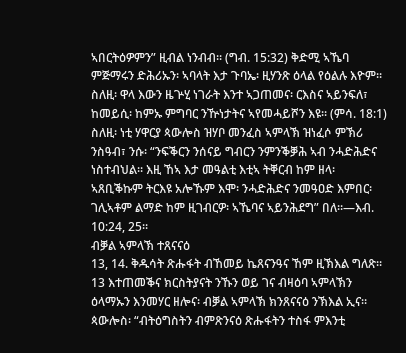ኣበርትዕዎምን” ዚብል ነንብብ። (ግብ. 15:32) ቅድሚ ኣኼባ ምጅማሩን ድሕሪኡን፡ ኣባላት እታ ጉባኤ፡ ዚሃንጽ ዕላል የዕልሉ እዮም። ስለዚ፡ ዋላ እውን ዜጕሂ ነገራት እንተ ኣጋጠመና፡ ርእስና ኣይንፍለ፣ ከመይሲ፡ ከምኡ ምግባር ንዅነታትና ኣየመሓይሾን እዩ። (ምሳ. 18:1) ስለዚ፡ ነቲ ሃዋርያ ጳውሎስ ዝሃቦ መንፈስ ኣምላኽ ዝነፈሶ ምኽሪ ንስዓብ፣ ንሱ፡ “ንፍቕርን ንሰናይ ግብርን ንምንቕቓሕ ኣብ ንሓድሕድና ነስተብህል። እዚ ኸኣ እታ መዓልቲ እቲኣ ትቐርብ ከም ዘላ፡ ኣጸቢቕኩም ትርእዩ አሎኹም እሞ፡ ንሓድሕድና ንመዓዐድ እምበር፡ ገሊኣቶም ልማድ ከም ዚገብርዎ፡ ኣኼባና ኣይንሕደግ” በለ።—እብ. 10:24, 25።
ብቓል ኣምላኽ ተጸናናዕ
13, 14. ቅዱሳት ጽሑፋት ብኸመይ ኬጸናንዓና ኸም ዚኽእል ግለጽ።
13 እተጠመቕና ክርስትያናት ንኹን ወይ ገና ብዛዕባ ኣምላኽን ዕላማኡን እንመሃር ዘሎና፡ ብቓል ኣምላኽ ክንጸናናዕ ንኽእል ኢና። ጳውሎስ፡ “ብትዕግስትን ብምጽንናዕ ጽሑፋትን ተስፋ ምእንቲ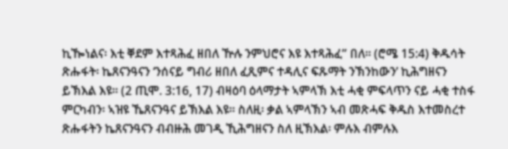ኪዀነልና፡ እቲ ቐደም እተጻሕፈ ዘበለ ዅሉ ንምህሮና እዩ እተጻሕፈ” በለ። (ሮሜ 15:4) ቅዱሳት ጽሑፋት፡ ኬጸናንዓናን ‘ንሰናይ ግብሪ ዘበለ ፈጺምና ተዳሊና ፍጹማት ንኽንከውን’ ኪሕግዘናን ይኽእል እዩ። (2 ጢሞ. 3:16, 17) ብዛዕባ ዕላማታት ኣምላኽ እቲ ሓቂ ምፍላጥን ናይ ሓቂ ተስፋ ምርካብን፡ ኣዝዩ ኼጸናንዓና ይኽእል እዩ። ስለዚ፡ ቃል ኣምላኽን ኣብ መጽሓፍ ቅዱስ እተመስረተ ጽሑፋትን ኬጸናንዓናን ብብዙሕ መገዲ ኺሕግዘናን ስለ ዚኽእል፡ ምሉእ ብምሉእ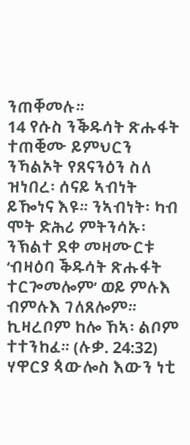ንጠቐመሉ።
14 የሱስ ንቕዱሳት ጽሑፋት ተጠቒሙ ይምህርን ንኻልኦት የጸናንዕን ስለ ዝነበረ፡ ሰናይ ኣብነት ይዀነና እዩ። ንኣብነት፡ ካብ ሞት ድሕሪ ምትንሳኡ፡ ንኽልተ ደቀ መዛሙርቱ ‘ብዛዕባ ቕዱሳት ጽሑፋት ተርጐመሎም’ ወይ ምሉእ ብምሉእ ገለጸሎም። ኪዛረቦም ከሎ ኸኣ፡ ልቦም ተተንከፈ። (ሉቃ. 24:32) ሃዋርያ ጳውሎስ እውን ነቲ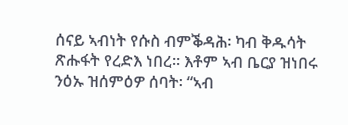ሰናይ ኣብነት የሱስ ብምቕዳሕ፡ ካብ ቅዱሳት ጽሑፋት የረድእ ነበረ። እቶም ኣብ ቤርያ ዝነበሩ ንዕኡ ዝሰምዕዎ ሰባት፡ “ኣብ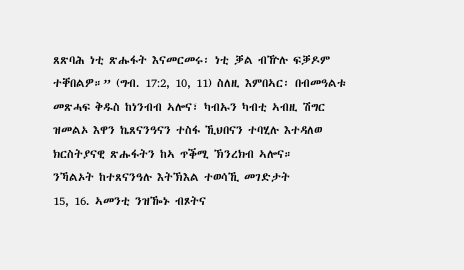ጸጽባሕ ነቲ ጽሑፋት እናመርመሩ፡ ነቲ ቓል ብዅሉ ፍቓዶም ተቐበልዎ።” (ግብ. 17:2, 10, 11) ስለዚ እምበኣር፡ በብመዓልቱ መጽሓፍ ቅዱስ ከነንብብ ኣሎና፣ ካብኡን ካብቲ ኣብዚ ሽግር ዝመልኦ እዋን ኬጸናንዓናን ተስፋ ኺህበናን ተባሂሉ እተዳለወ ክርስትያናዊ ጽሑፋትን ከኣ ጥቕሚ ኽንረክብ ኣሎና።
ንኻልኦት ከተጸናንዓሉ እትኽእል ተወሳኺ መገድታት
15, 16. ኣመንቲ ንዝዀኑ ብጾትና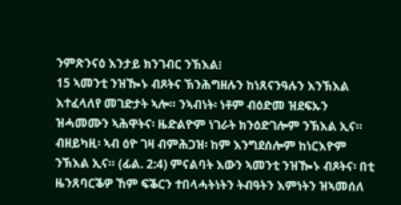ንምጽንናዕ እንታይ ክንገብር ንኽእል፧
15 ኣመንቲ ንዝዀኑ ብጾትና ኽንሕግዘሉን ከነጸናንዓሉን እንኽእል እተፈላለየ መገድታት ኣሎ። ንኣብነት፡ ነቶም ብዕድመ ዝደፍኡን ዝሓመሙን ኣሕዋትና፡ ዜድልዮም ነገራት ክንዕድገሎም ንኽእል ኢና። ብዘይካዚ፡ ኣብ ዕዮ ገዛ ብምሕጋዝ፡ ከም እንግደሰሎም ከነርእዮም ንኽእል ኢና። (ፊል. 2:4) ምናልባት እውን ኣመንቲ ንዝዀኑ ብጾትና፡ በቲ ዜንጸባርቕዎ ኸም ፍቕርን ተበላሓትነትን ትብዓትን እምነትን ዝኣመሰለ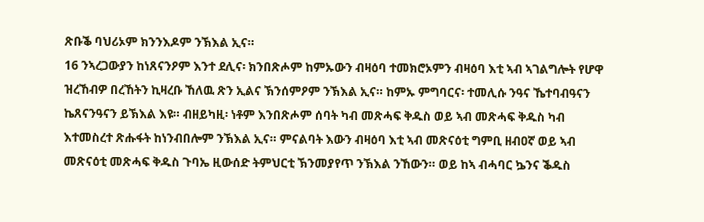ጽቡቕ ባህሪኦም ክንንእዶም ንኽእል ኢና።
16 ንኣረጋውያን ከነጸናንዖም እንተ ደሊና፡ ክንበጽሖም ከምኡውን ብዛዕባ ተመክሮኦምን ብዛዕባ እቲ ኣብ ኣገልግሎት የሆዋ ዝረኸብዎ በረኸትን ኪዛረቡ ኸለዉ ጽን ኢልና ኽንሰምዖም ንኽእል ኢና። ከምኡ ምግባርና፡ ተመሊሱ ንዓና ኼተባብዓናን ኬጸናንዓናን ይኽእል እዩ። ብዘይካዚ፡ ነቶም እንበጽሖም ሰባት ካብ መጽሓፍ ቅዱስ ወይ ኣብ መጽሓፍ ቅዱስ ካብ እተመስረተ ጽሑፋት ከነንብበሎም ንኽእል ኢና። ምናልባት እውን ብዛዕባ እቲ ኣብ መጽናዕቲ ግምቢ ዘብዐኛ ወይ ኣብ መጽናዕቲ መጽሓፍ ቅዱስ ጉባኤ ዚውሰድ ትምህርቲ ኽንመያየጥ ንኽእል ንኸውን። ወይ ከኣ ብሓባር ኴንና ቕዱስ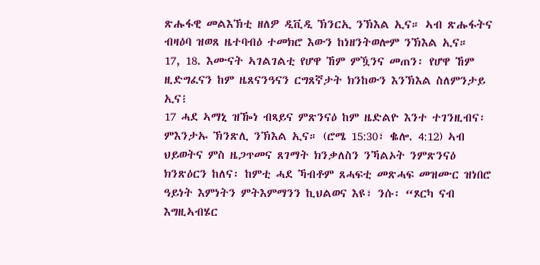ጽሑፋዊ መልእኽቲ ዘለዎ ዲቪዲ ኽንርኢ ንኽእል ኢና። ኣብ ጽሑፋትና ብዛዕባ ዝወጸ ዜተባብዕ ተመክሮ እውን ከነዘንትወሎም ንኽእል ኢና።
17, 18. እሙናት ኣገልገልቲ የሆዋ ኸም ምዃንና መጠን፡ የሆዋ ኸም ዚድግፈናን ከም ዜጸናንዓናን ርግጸኛታት ክንከውን እንኽእል ስለምንታይ ኢና፧
17 ሓደ ኣማኒ ዝዀነ ብጻይና ምጽንናዕ ከም ዜድልዮ እንተ ተገንዚብና፡ ምእንታኡ ኽንጽሊ ንኽእል ኢና። (ሮሜ 15:30፣ ቈሎ. 4:12) ኣብ ህይወትና ምስ ዜጋጥመና ጸገማት ክንቃለስን ንኻልኦት ንምጽንናዕ ክንጽዕርን ከለና፡ ከምቲ ሓደ ኻብቶም ጸሓፍቲ መጽሓፍ መዝሙር ዝነበሮ ዓይነት እምነትን ምትእምማንን ኪህልወና እዩ፣ ንሱ፡ “ጾርካ ናብ እግዚኣብሄር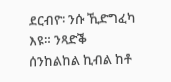ደርብዮ፡ ንሱ ኺድግፈካ እዩ። ንጻድቕ ሰንከልከል ኪብል ከቶ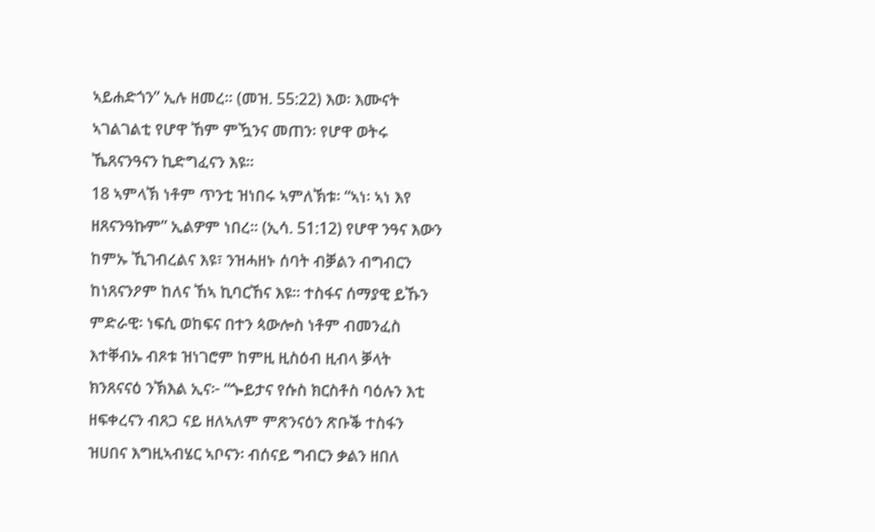ኣይሐድጎን” ኢሉ ዘመረ። (መዝ. 55:22) እወ፡ እሙናት ኣገልገልቲ የሆዋ ኸም ምዃንና መጠን፡ የሆዋ ወትሩ ኼጸናንዓናን ኪድግፈናን እዩ።
18 ኣምላኽ ነቶም ጥንቲ ዝነበሩ ኣምለኽቱ፡ “ኣነ፡ ኣነ እየ ዘጸናንዓኩም” ኢልዎም ነበረ። (ኢሳ. 51:12) የሆዋ ንዓና እውን ከምኡ ኺገብረልና እዩ፣ ንዝሓዘኑ ሰባት ብቓልን ብግብርን ከነጸናንዖም ከለና ኸኣ ኪባርኸና እዩ። ተስፋና ሰማያዊ ይኹን ምድራዊ፡ ነፍሲ ወከፍና በተን ጳውሎስ ነቶም ብመንፈስ እተቐብኡ ብጾቱ ዝነገሮም ከምዚ ዚስዕብ ዚብላ ቓላት ክንጸናናዕ ንኽእል ኢና፦ “ጐይታና የሱስ ክርስቶስ ባዕሉን እቲ ዘፍቀረናን ብጸጋ ናይ ዘለኣለም ምጽንናዕን ጽቡቕ ተስፋን ዝሀበና እግዚኣብሄር ኣቦናን፡ ብሰናይ ግብርን ቃልን ዘበለ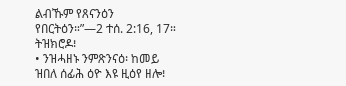ልብኹም የጸናንዕን የበርትዕን።”—2 ተሰ. 2:16, 17።
ትዝክሮዶ፧
• ንዝሓዘኑ ንምጽንናዕ፡ ከመይ ዝበለ ሰፊሕ ዕዮ እዩ ዚዕየ ዘሎ፧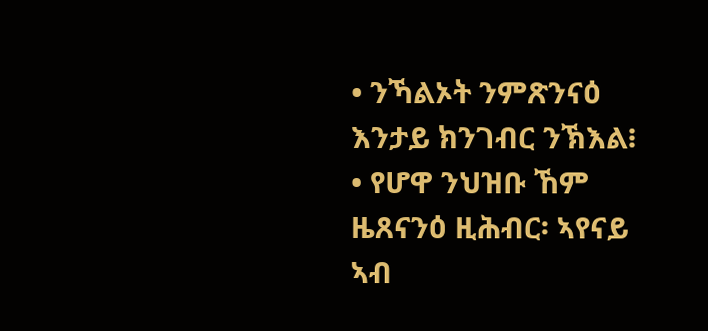• ንኻልኦት ንምጽንናዕ እንታይ ክንገብር ንኽእል፧
• የሆዋ ንህዝቡ ኸም ዜጸናንዕ ዚሕብር፡ ኣየናይ ኣብ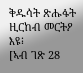ቅዱሳት ጽሑፋት ዚርከብ መርትዖ እዩ፧
[ኣብ ገጽ 28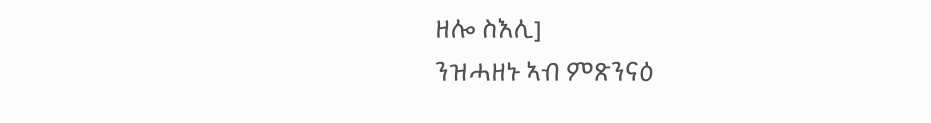ዘሎ ስእሊ]
ንዝሓዘኑ ኣብ ምጽንናዕ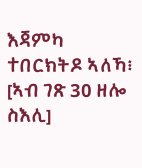እጃምካ ተበርክትዶ ኣለኻ፧
[ኣብ ገጽ 30 ዘሎ ስእሊ]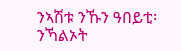ንኣሽቱ ንኹን ዓበይቲ፡ ንኻልኦት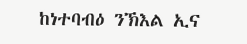ከነተባብዕ ንኽእል ኢና